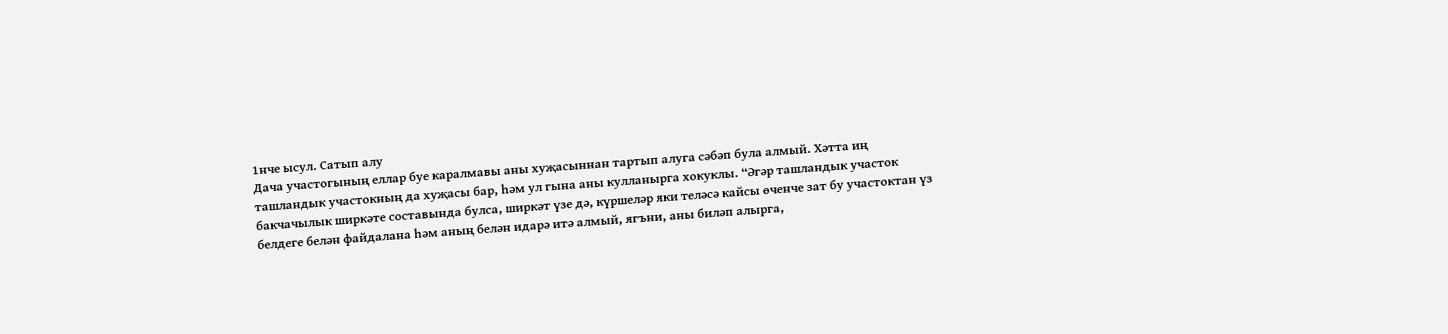1нче ысул. Сатып алу
Дача участогының еллар буе каралмавы аны хуҗасыннан тартып алуга сәбәп була алмый. Хәтта иң ташландык участокның да хуҗасы бар, һәм ул гына аны кулланырга хокуклы. “Әгәр ташландык участок бакчачылык ширкәте составында булса, ширкәт үзе дә, күршеләр яки теләсә кайсы өченче зат бу участоктан үз белдеге белән файдалана һәм аның белән идарә итә алмый, ягъни, аны биләп алырга,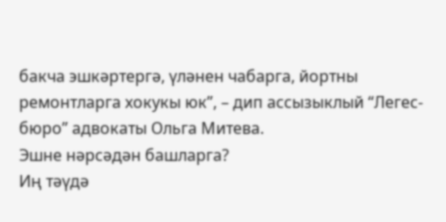бакча эшкәртергә, үләнен чабарга, йортны ремонтларга хокукы юк”, – дип ассызыклый “Легес-бюро” адвокаты Ольга Митева.
Эшне нәрсәдән башларга?
Иң тәүдә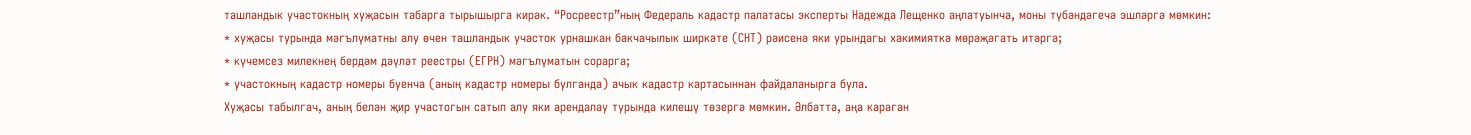ташландык участокның хуҗасын табарга тырышырга кирәк. “Росреестр”ның Федераль кадастр палатасы эксперты Надежда Лещенко аңлатуынча, моны түбәндәгечә эшләргә мөмкин:
* хуҗасы турында мәгълүматны алу өчен ташландык участок урнашкан бакчачылык ширкәте (СНТ) рәисенә яки урындагы хакимияткә мөрәҗәгать итәргә;
* күчемсез милекнең бердәм дәүләт реестры (ЕГРН) мәгълүматын сорарга;
* участокның кадастр номеры буенча (аның кадастр номеры булганда) ачык кадастр картасыннан файдаланырга була.
Хуҗасы табылгач, аның белән җир участогын сатып алу яки арендалау турында килешү төзергә мөмкин. Әлбәттә, аңа караган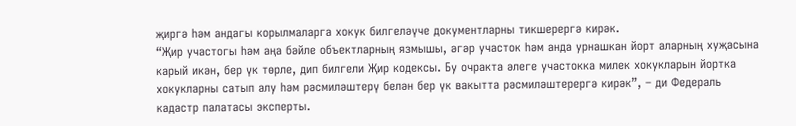җиргә һәм андагы корылмаларга хокук билгеләүче документларны тикшерергә кирәк.
“Җир участогы һәм аңа бәйле объектларның язмышы, әгәр участок һәм анда урнашкан йорт аларның хуҗасына карый икән, бер үк төрле, дип билгели Җир кодексы. Бу очракта әлеге участокка милек хокукларын йортка хокукларны сатып алу һәм рәсмиләштерү белән бер үк вакытта рәсмиләштерергә кирәк”, – ди Федераль кадастр палатасы эксперты.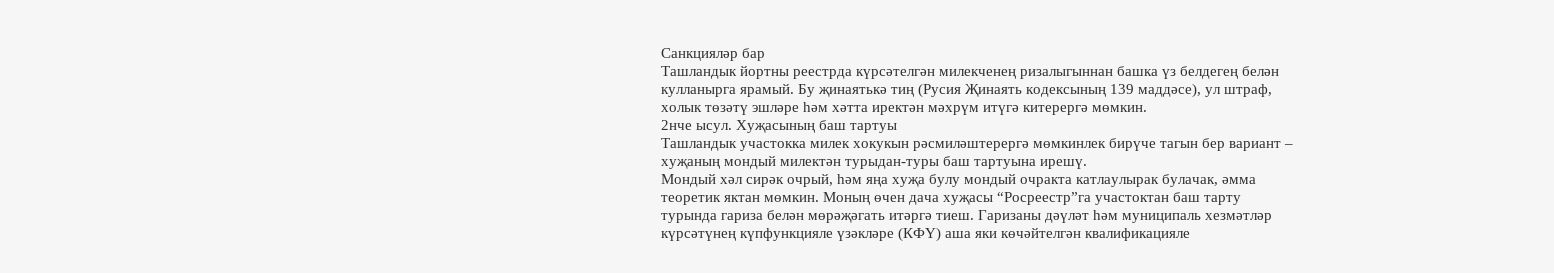Санкцияләр бар
Ташландык йортны реестрда күрсәтелгән милекченең ризалыгыннан башка үз белдегең белән кулланырга ярамый. Бу җинаятькә тиң (Русия Җинаять кодексының 139 маддәсе), ул штраф, холык төзәтү эшләре һәм хәтта иректән мәхрүм итүгә китерергә мөмкин.
2нче ысул. Хуҗасының баш тартуы
Ташландык участокка милек хокукын рәсмиләштерергә мөмкинлек бирүче тагын бер вариант – хуҗаның мондый милектән турыдан-туры баш тартуына ирешү.
Мондый хәл сирәк очрый, һәм яңа хуҗа булу мондый очракта катлаулырак булачак, әмма теоретик яктан мөмкин. Моның өчен дача хуҗасы “Росреестр”га участоктан баш тарту турында гариза белән мөрәҗәгать итәргә тиеш. Гаризаны дәүләт һәм муниципаль хезмәтләр күрсәтүнең күпфункцияле үзәкләре (КФҮ) аша яки көчәйтелгән квалификацияле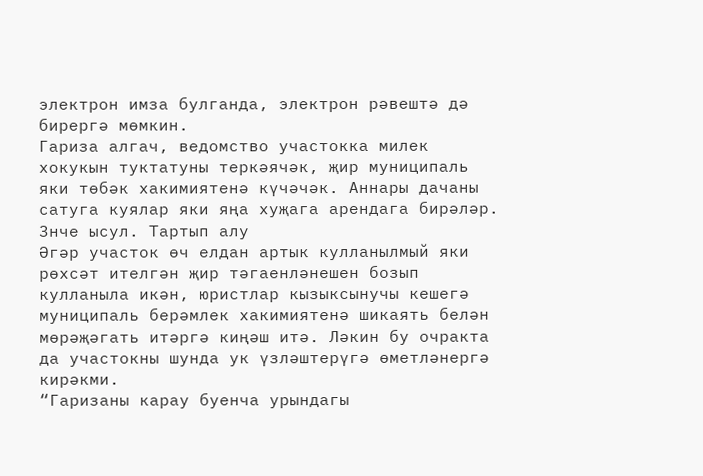электрон имза булганда, электрон рәвештә дә бирергә мөмкин.
Гариза алгач, ведомство участокка милек хокукын туктатуны теркәячәк, җир муниципаль яки төбәк хакимиятенә күчәчәк. Аннары дачаны сатуга куялар яки яңа хуҗага арендага бирәләр.
3нче ысул. Тартып алу
Әгәр участок өч елдан артык кулланылмый яки рөхсәт ителгән җир тәгаенләнешен бозып кулланыла икән, юристлар кызыксынучы кешегә муниципаль берәмлек хакимиятенә шикаять белән мөрәҗәгать итәргә киңәш итә. Ләкин бу очракта да участокны шунда ук үзләштерүгә өметләнергә кирәкми.
“Гаризаны карау буенча урындагы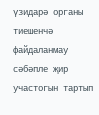үзидарә органы тиешенчә файдаланмау сәбәпле җир участогын тартып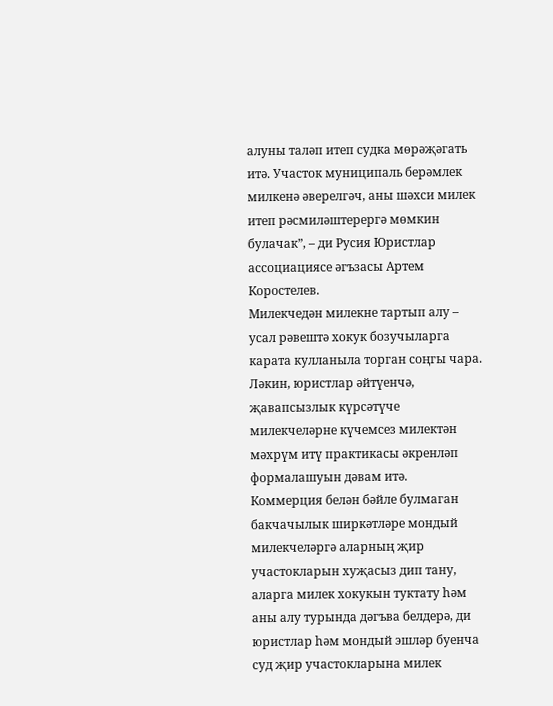алуны таләп итеп судка мөрәҗәгать итә. Участок муниципаль берәмлек милкенә әверелгәч, аны шәхси милек итеп рәсмиләштерергә мөмкин булачак”, – ди Русия Юристлар ассоциациясе әгъзасы Артем Коростелев.
Милекчедән милекне тартып алу – усал рәвештә хокук бозучыларга карата кулланыла торган соңгы чара. Ләкин, юристлар әйтүенчә, җавапсызлык күрсәтүче милекчеләрне күчемсез милектән мәхрүм итү практикасы әкренләп формалашуын дәвам итә.
Коммерция белән бәйле булмаган бакчачылык ширкәтләре мондый милекчеләргә аларның җир участокларын хуҗасыз дип тану, аларга милек хокукын туктату һәм аны алу турында дәгъва белдерә, ди юристлар һәм мондый эшләр буенча суд җир участокларына милек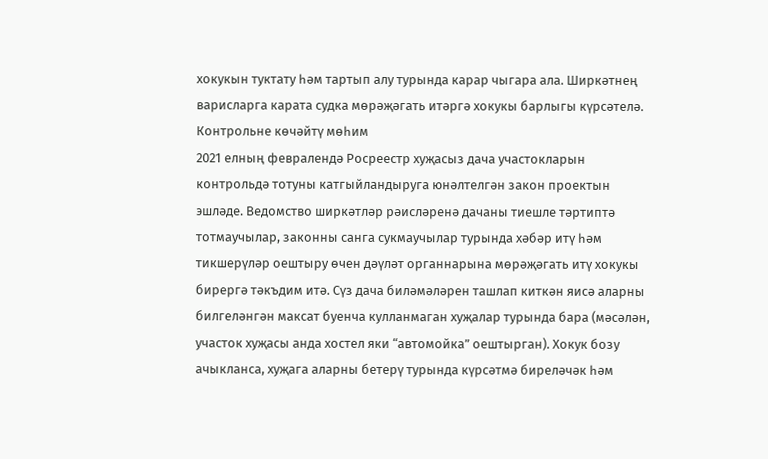хокукын туктату һәм тартып алу турында карар чыгара ала. Ширкәтнең варисларга карата судка мөрәҗәгать итәргә хокукы барлыгы күрсәтелә.
Контрольне көчәйтү мөһим
2021 елның февралендә Росреестр хуҗасыз дача участокларын контрольдә тотуны катгыйландыруга юнәлтелгән закон проектын эшләде. Ведомство ширкәтләр рәисләренә дачаны тиешле тәртиптә тотмаучылар, законны санга сукмаучылар турында хәбәр итү һәм тикшерүләр оештыру өчен дәүләт органнарына мөрәҗәгать итү хокукы бирергә тәкъдим итә. Сүз дача биләмәләрен ташлап киткән яисә аларны билгеләнгән максат буенча кулланмаган хуҗалар турында бара (мәсәлән, участок хуҗасы анда хостел яки “автомойка” оештырган). Хокук бозу ачыкланса, хуҗага аларны бетерү турында күрсәтмә биреләчәк һәм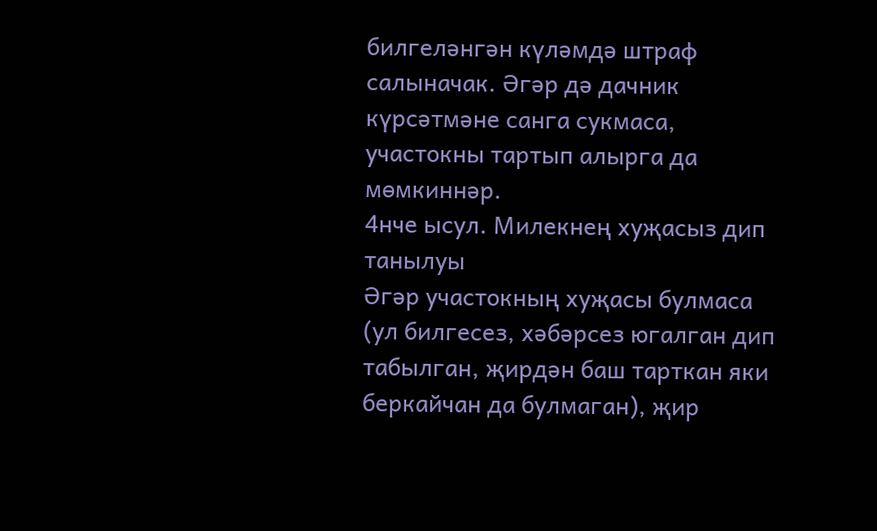билгеләнгән күләмдә штраф салыначак. Әгәр дә дачник күрсәтмәне санга сукмаса, участокны тартып алырга да мөмкиннәр.
4нче ысул. Милекнең хуҗасыз дип танылуы
Әгәр участокның хуҗасы булмаса (ул билгесез, хәбәрсез югалган дип табылган, җирдән баш тарткан яки беркайчан да булмаган), җир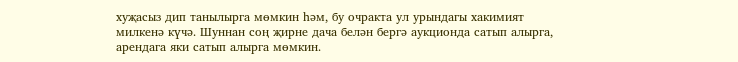хуҗасыз дип танылырга мөмкин һәм, бу очракта ул урындагы хакимият милкенә күчә. Шуннан соң җирне дача белән бергә аукционда сатып алырга, арендага яки сатып алырга мөмкин.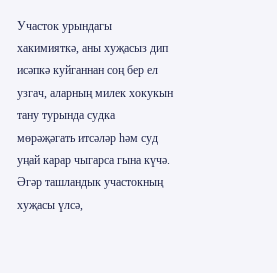Участок урындагы хакимияткә, аны хуҗасыз дип исәпкә куйганнан соң бер ел узгач, аларның милек хокукын тану турында судка мөрәҗәгать итсәләр һәм суд уңай карар чыгарса гына күчә.
Әгәр ташландык участокның хуҗасы үлсә,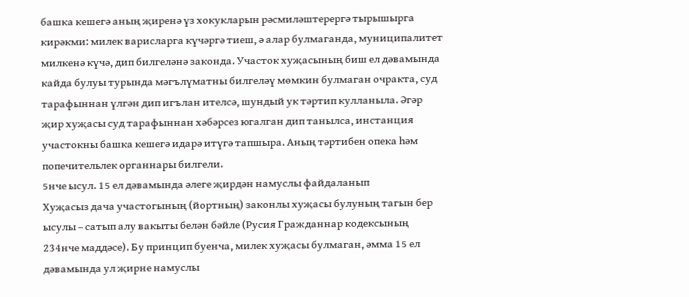башка кешегә аның җиренә үз хокукларын рәсмиләштерергә тырышырга кирәкми: милек варисларга күчәргә тиеш, ә алар булмаганда, муниципалитет милкенә күчә, дип билгеләнә законда. Участок хуҗасының биш ел дәвамында кайда булуы турында мәгълүматны билгеләү мөмкин булмаган очракта, суд тарафыннан үлгән дип игълан ителсә, шундый ук тәртип кулланыла. Әгәр җир хуҗасы суд тарафыннан хәбәрсез югалган дип танылса, инстанция участокны башка кешегә идарә итүгә тапшыра. Аның тәртибен опека һәм попечительлек органнары билгели.
5нче ысул. 15 ел дәвамында әлеге җирдән намуслы файдаланып
Хуҗасыз дача участогының (йортның) законлы хуҗасы булуның тагын бер ысулы – сатып алу вакыты белән бәйле (Русия Гражданнар кодексының 234нче маддәсе). Бу принцип буенча, милек хуҗасы булмаган, әмма 15 ел дәвамында ул җирне намуслы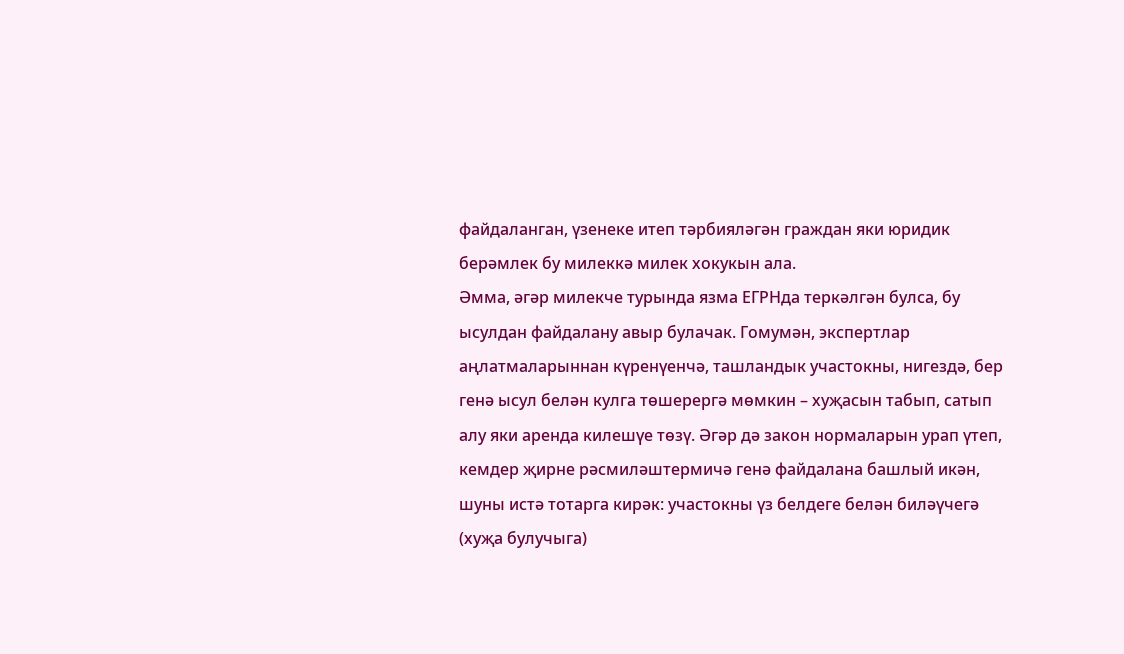файдаланган, үзенеке итеп тәрбияләгән граждан яки юридик берәмлек бу милеккә милек хокукын ала.
Әмма, әгәр милекче турында язма ЕГРНда теркәлгән булса, бу ысулдан файдалану авыр булачак. Гомумән, экспертлар аңлатмаларыннан күренүенчә, ташландык участокны, нигездә, бер генә ысул белән кулга төшерергә мөмкин – хуҗасын табып, сатып алу яки аренда килешүе төзү. Әгәр дә закон нормаларын урап үтеп, кемдер җирне рәсмиләштермичә генә файдалана башлый икән, шуны истә тотарга кирәк: участокны үз белдеге белән биләүчегә (хуҗа булучыга)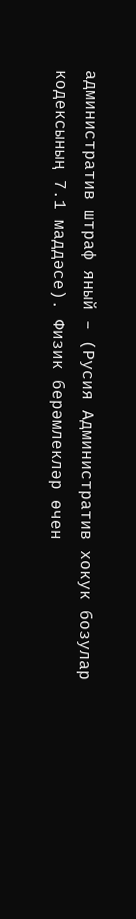административ штраф яный – (Русия Административ хокук бозулар кодексының 7.1 маддәсе). Физик берәмлекләр өчен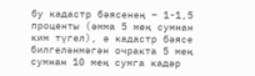бу кадастр бәясенең – 1-1,5 проценты (әмма 5 мең сумнан ким түгел), ә кадастр бәясе билгеләнмәгән очракта 5 мең сумнан 10 мең сумга кадәр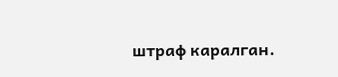штраф каралган.